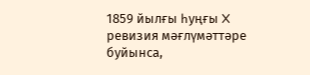1859 йылғы һуңғы X ревизия мәғлүмәттәре буйынса,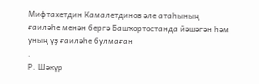Мифтахетдин Камалетдинов әле атаһының ғаиләһе менән бергә Башҡортостанда йәшәгән һәм уның үҙ ғаиләһе булмаған
.
Р. Шәкүр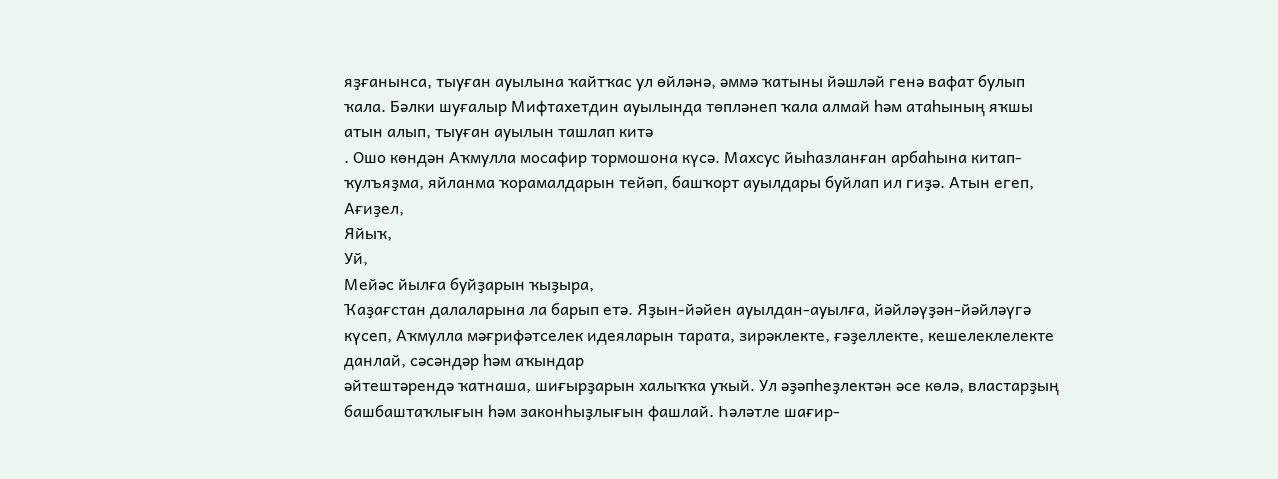яҙғанынса, тыуған ауылына ҡайтҡас ул өйләнә, әммә ҡатыны йәшләй генә вафат булып ҡала. Бәлки шуғалыр Мифтахетдин ауылында төпләнеп ҡала алмай һәм атаһының яҡшы атын алып, тыуған ауылын ташлап китә
. Ошо көндән Аҡмулла мосафир тормошона күсә. Махсус йыһазланған арбаһына китап-ҡулъяҙма, яйланма ҡорамалдарын тейәп, башҡорт ауылдары буйлап ил гиҙә. Атын егеп,
Ағиҙел,
Яйыҡ,
Уй,
Мейәс йылға буйҙарын ҡыҙыра,
Ҡаҙағстан далаларына ла барып етә. Яҙын-йәйен ауылдан-ауылға, йәйләүҙән-йәйләүгә күсеп, Аҡмулла мәғрифәтселек идеяларын тарата, зирәклекте, ғәҙеллекте, кешелеклелекте данлай, сәсәндәр һәм аҡындар
әйтештәрендә ҡатнаша, шиғырҙарын халыҡҡа уҡый. Ул әҙәпһеҙлектән әсе көлә, властарҙың башбаштаҡлығын һәм законһыҙлығын фашлай. Һәләтле шағир-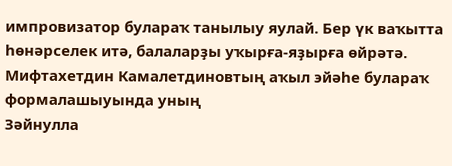импровизатор булараҡ танылыу яулай. Бер үк ваҡытта һөнәрселек итә, балаларҙы уҡырға-яҙырға өйрәтә. Мифтахетдин Камалетдиновтың аҡыл эйәһе булараҡ формалашыуында уның
Зәйнулла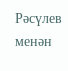Рәсүлев менән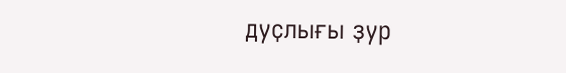дуҫлығы ҙур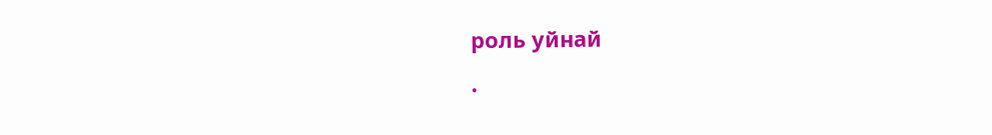роль уйнай
.